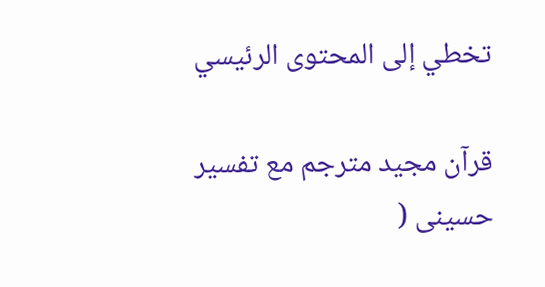تخطي إلى المحتوى الرئيسي

قرآن مجيد مترجم مع تفسير حسينى (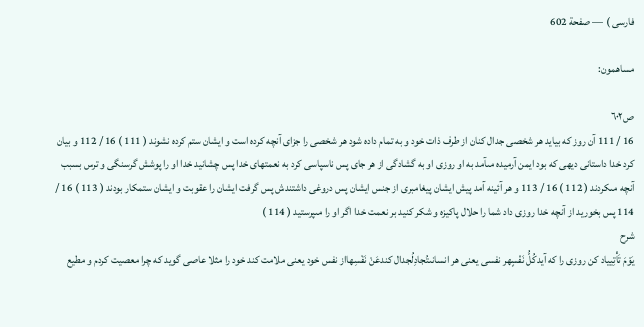فارسى ) — صفحة 602

مساهمون:

ص٦٠٢
16 / 111 آن روز كه بيايد هر شخصى جدال كنان از طرف ذات خود و به تمام داده شود هر شخصى را جزاى آنچه كرده است و ايشان ستم كرده نشوند ( 111 ) 16 / 112 و بيان كرد خدا داستانى ديهى كه بود ايمن آرميده مىآمد به او روزى او به گشادگى از هر جاى پس ناسپاسى كرد به نعمتهاى خدا پس چشانيد خدا او را پوشش گرسنگى و ترس بسبب آنچه مىكردند ( 112 ) 16 / 113 و هر آئينه آمد پيش ايشان پيغامبرى از جنس ايشان پس دروغى داشتندش پس گرفت ايشان را عقوبت و ايشان ستمكار بودند ( 113 ) 16 / 114 پس بخوريد از آنچه خدا روزى داد شما را حلال پاكيزه و شكر كنيد بر نعمت خدا اگر او را مىپرستيد ( 114 )
شرح
يَوْمَ تَأْتِيياد كن روزى را كه آيدكُلُّ نَفْسٍهر نفسى يعنى هر انسانىتُجادِلُجدال كندعَنْ نَفْسِهااز نفس خود يعنى ملامت كند خود را مثلا عاصى گويد كه چرا معصيت كردم و مطيع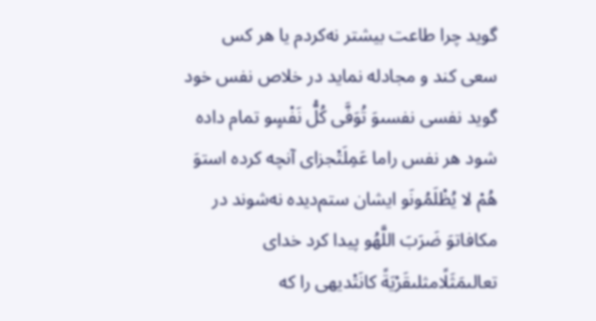گويد چرا طاعت بيشتر نه‌كردم يا هر كس سعى كند و مجادله نمايد در خلاص نفس خود گويد نفسى نفسىوَ تُوَفَّى كُلُّ نَفْسٍو تمام داده شود هر نفس راما عَمِلَتْجزاى آنچه كرده استوَ هُمْ لا يُظْلَمُونَو ايشان ستم‌ديده نه‌شوند در مكافاتوَ ضَرَبَ اللَّهُو پيدا كرد خداى تعالىمَثَلًامثلىقَرْيَةً كانَتْديهى را كه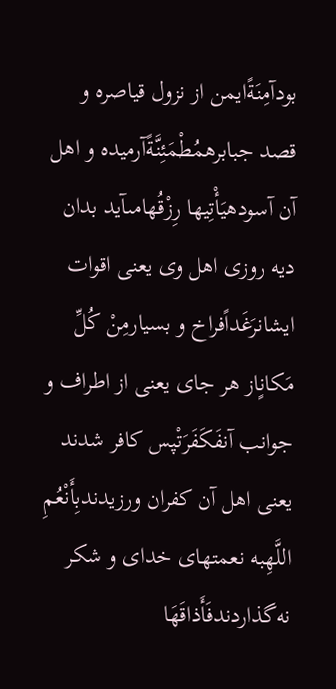بودآمِنَةًايمن از نزول قياصره و قصد جبابرهمُطْمَئِنَّةًآرميده و اهل آن آسودهيَأْتِيها رِزْقُهامىآيد بدان ديه روزى اهل وى يعنى اقوات ايشانرَغَداًفراخ و بسيارمِنْ كُلِّ مَكانٍاز هر جاى يعنى از اطراف و جوانب آنفَكَفَرَتْپس كافر شدند يعنى اهل آن كفران ورزيدندبِأَنْعُمِ اللَّهِبه نعمتهاى خداى و شكر نه‌گذاردندفَأَذاقَهَا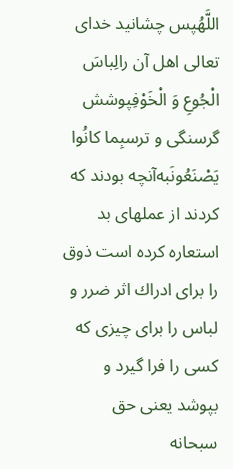اللَّهُپس چشانيد خداى تعالى اهل آن رالِباسَ الْجُوعِ وَ الْخَوْفِپوشش گرسنگى و ترسبِما كانُوا يَصْنَعُونَبه‌آنچه بودند كه كردند از عملهاى بد استعاره كرده است ذوق را براى ادراك اثر ضرر و لباس را براى چيزى كه كسى را فرا گيرد و بپوشد يعنى حق سبحانه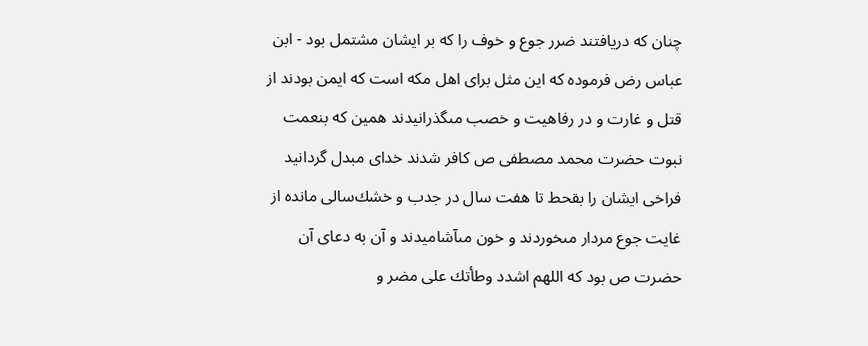چنان كه دريافتند ضرر جوع و خوف را كه بر ايشان مشتمل بود - ابن عباس رض فرموده كه اين مثل براى اهل مكه است كه ايمن بودند از قتل و غارت و در رفاهيت و خصب مىگذرانيدند همين كه بنعمت نبوت حضرت محمد مصطفى ص كافر شدند خداى مبدل گردانيد فراخى ايشان را بقحط تا هفت سال در جدب و خشك‌سالى مانده از غايت جوع مردار مىخوردند و خون مىآشاميدند و آن به دعاى آن حضرت ص بود كه اللهم اشدد وطأتك على مضر و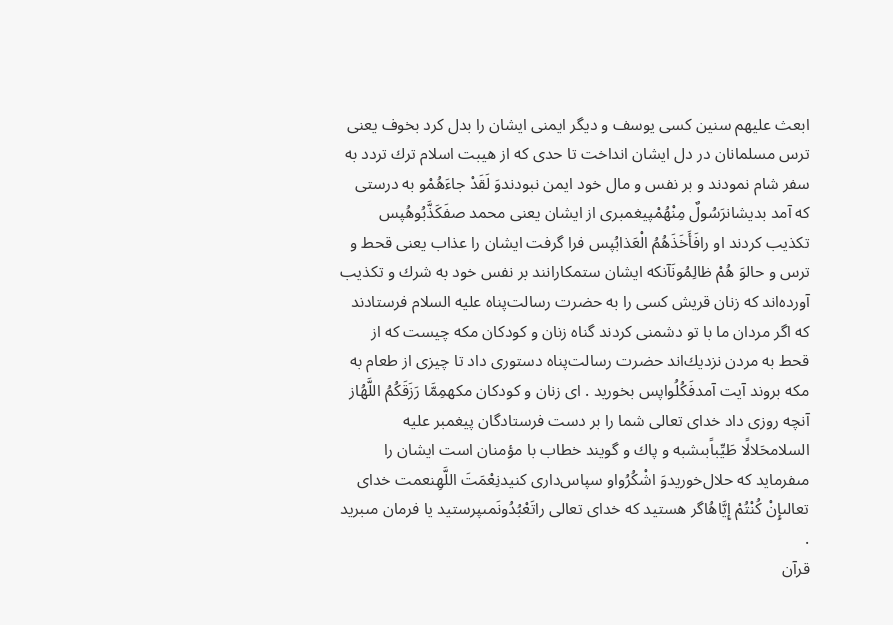ابعث عليهم سنين كسى يوسف و ديگر ايمنى ايشان را بدل كرد بخوف يعنى ترس مسلمانان در دل ايشان انداخت تا حدى كه از هيبت اسلام ترك تردد به سفر شام نمودند و بر نفس و مال خود ايمن نبودندوَ لَقَدْ جاءَهُمْو به درستى كه آمد بديشانرَسُولٌ مِنْهُمْپيغمبرى از ايشان يعنى محمد صفَكَذَّبُوهُپس تكذيب كردند او رافَأَخَذَهُمُ الْعَذابُپس فرا گرفت ايشان را عذاب يعنى قحط و ترس و حالوَ هُمْ ظالِمُونَآنكه ايشان ستمكارانند بر نفس خود به شرك و تكذيب آورده‌اند كه زنان قريش كسى را به حضرت رسالت‌پناه عليه السلام فرستادند كه اگر مردان ما با تو دشمنى كردند گناه زنان و كودكان مكه چيست كه از قحط به مردن نزديك‌اند حضرت رسالت‌پناه دستورى داد تا چيزى از طعام به مكه بروند آيت آمدفَكُلُواپس بخوريد . اى زنان و كودكان مكهمِمَّا رَزَقَكُمُ اللَّهُاز آنچه روزى داد خداى تعالى شما را بر دست فرستادگان پيغمبر عليه السلامحَلالًا طَيِّباًبىشبه و پاك و گويند خطاب با مؤمنان است ايشان را مىفرمايد كه حلال‌خوريدوَ اشْكُرُواو سپاس‌دارى كنيدنِعْمَتَ اللَّهِنعمت خداى تعالىإِنْ كُنْتُمْ إِيَّاهُاگر هستيد كه خداى تعالى راتَعْبُدُونَمىپرستيد يا فرمان مىبريد .
قرآن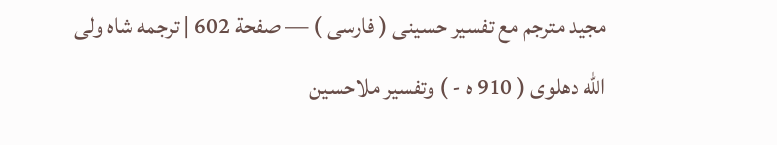مجيد مترجم مع تفسير حسينى ( فارسى ) — صفحة 602 | ترجمه شاه ولى الله دهلوى ( 910 ه - ) وتفسير ملاحسين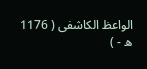الواعظ الكاشفى ( 1176 ه - )